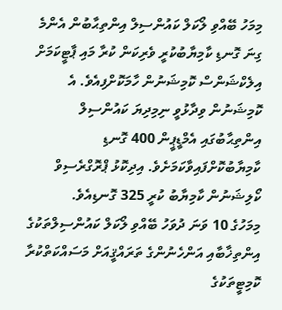މިމަހު ބޭއްވި ލޯކަލް ކައުންސިލް އިންތިޙާބުން އެންމެ ގިނަ ގޮނޑި ކާމިޔާބުކުރީ ވެރިކަން ކުރާ މައި ޕާޓީކަމަށް އިލެކްޝަންސް ކޮމިޝަނުން ހާމަކޮށްފިއެވެ. އެ ކޮމިޝަނުން ވިދާޅުވީ ނިމިދިޔަ ކައުންސިލް އިންތިޙާބުގައި އެމްޑީޕީން 400 ގޮނޑި ކާމިޔާބުކޮށްފައިވާކަމަށެވެ. އިދިކޮޅު ޕްރޮގްރެސިވް ކޯލިޝަނުން ކާމިޔާބު ކުރީ 325 ގޮނޑިއެވެ.
މިމަހުގެ 10 ވަނަ ދުވަހު ބޭއްވި ލޯކަލް ކައުންސިލްތަކުގެ އިންތިޚާބާއި އަންހެނުންގެ ތަރައްޤީއަށް މަސައްކަތްކުރާ ކޮމިޓީތަކުގެ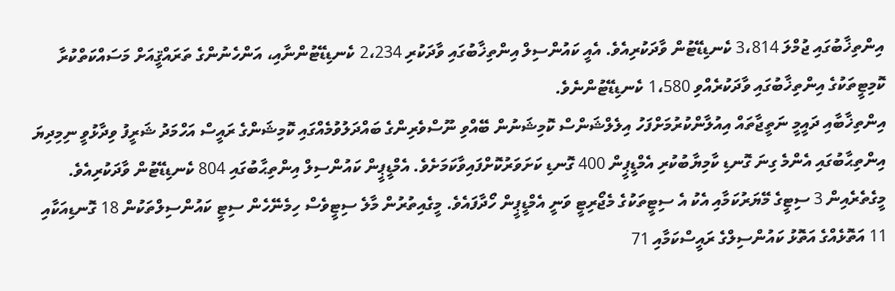އިންތިޚާބުގައި ޖުމްލަ 3،814 ކެނޑިޑޭޓުން ވާދަކުރިއެވެ. އެއީ ކައުންސިލް އިންތިޚާބުގައި ވާދަކުރި 2،234 ކެނޑިޑޭޓުންނާއި، އަންހެނުންގެ ތަރައްޤީއަށް މަސައްކަތްކުރާ ކޮމިޓީތަކުގެ އިންތިޚާބުގައި ވާދަކުރެއްވި 1،580 ކެނޑިޑޭޓުންނެވެ.
އިންތިޚާބާއި ދައީމީ ނަތީޖާތައް އިއުލާންކުރުމަށްފަހު އިލެލްޝަންސް ކޮމިޝަނުން ބޭއްވި ނޫސްވެރިންގެ ބައްދަލުވުމެއްގައި ކޮމިޝަންގެ ރައީސް އަހްމަދު ޝަރީފު ވިދާޅުވީ ނިމިދިޔަ އިންތިޙާބުގައި އެންމެ ގިނަ ގޮނޑި ކާމިޔާބުކުރި އެމްޑީޕީން 400 ގޮނޑި ކަށަވަރުކޮށްފައިވާކަމަށެވެ. އެމްޑީޕީން ކައުންސިލް އިންތިޙާބުގައި 804 ކެނޑިޑޭޓުން ވާދަކުރިއެވެ. މީގެތެރެއިން 3 ސިޓީގެ މޭޔަރުކަމާއި އެކު އެ ސިޓީތަކުގެ މެޖޯރިޓީ ވަނީ އެމްޑީޕީން ހޯދާފައެވެ. މީގެއިތުރުން މާލެ ސިޓީވެސް ހިމެނޭހެން ސިޓީ ކައުންސިލްތަކުން 18 ގޮނޑިއަކާއި 11 އަތޮޅެއްގެ އަތޮޅު ކައުންސިލްގެ ރައީސްކަމާއި 71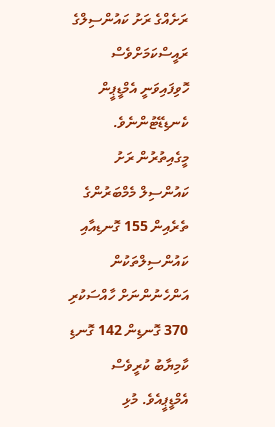ރަށެއްގެ ރަށު ކައުންސިލްގެ ރައީސްކަމަށްވެސް ހޮވިފައިވަނީ އެމްޑީޕީން ކެނޑިޑޭޓުންނެވެ. މީގެއިތުރުން ރަށު ކައުންސިލް މެމްބަރުންގެ ތެރެއިން 155 ގޮނޑިއާއި ކައުންސިލްތަކުން އަންހެނުންނަށް ހާއްސަކުރި 370 ގޮނޑިން 142 ގޮނޑި ކާމިޔާބު ކުރީވެސް އެމްޑީޕީއެވެ. މުޅި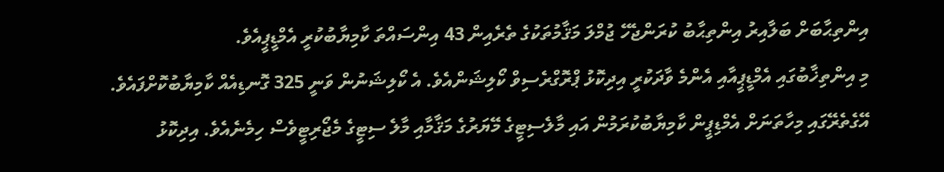އިންތިޙާބަށް ބަލާއިރު އިންތިޙާބު ކުރަންޖެހޭ ޖުމްލަ މަޤާމުތަކުގެ ތެރެއިން 43 އިންސައްތަ ކާމިޔާބުކުރީ އެމްޑީޕީއެވެ.
މި އިންތިޚާބުގައި އެމްޑީޕީއާއި އެންމެ ވާދަކުރީ އިދިކޮޅު ޕްރޮގްރެސިވް ކޯލިޝަންއެވެ. އެ ކޯލިޝަނުން ވަނީ 325 ގޮނޑިއެއް ކާމިޔާބުކޮށްފައެވެ. އޭގެތެރޭގައި މިހާތަނަށް އެމްޑިޕީން ކާމިޔާބުކުރަމުން އައި މާލެސިޓީގެ މޭޔަރުގެ މަޤާމާއި މާލެ ސިޓީގެ މެޖޯރިޓީވެސް ހިމެނެއެވެ. އިދިކޮޅު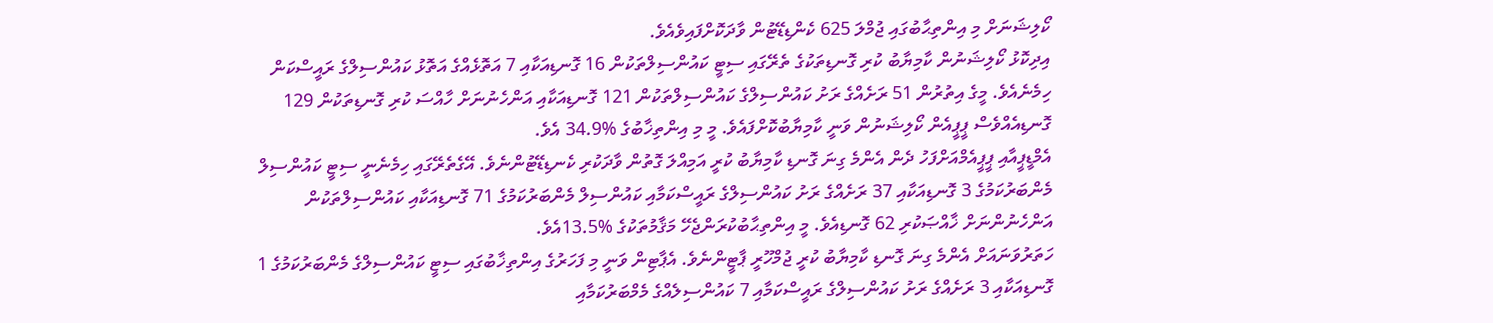ކޯލިޝަނަށް މި އިންތިޙާބުގައި ޖުމްލަ 625 ކެންޑިޑޭޓުން ވާދަކޮށްފައިވެއެވެ.
އިދިކޮޅު ކޯލިޝަނުން ކާމިޔާބު ކުރި ގޮނޑިތަކުގެ ތެރޭގައި ސިޓީ ކައުންސިލްތަކުން 16 ގޮނޑިއަކާއި 7 އަތޮޅެއްގެ އަތޮޅު ކައުންސިލްގެ ރައީސްކަން ހިމެނެއެވެ. މީގެ އިތުރުން 51 ރަށެއްގެ ރަށު ކައުންސިލްގެ ކައުންސިލްތަކުން 121 ގޮނޑިއަކާއި އަންހެނުނަށް ހާއްސަ ކުރި ގޮނޑިތަކުން 129 ގޮނޑިއެއްވެސް ޕީޕީއެން ކޯލިޝަނުން ވަނީ ކާމިޔާބުކޮށްފައެވެ. މީ މި އިންތިޚާބުގެ %34.9 އެވެ.
އެމްޑީޕީއާއި ޕީޕީއެމްއަށްފަހު ދެން އެންމެ ގިނަ ގޮނޑި ކާމިޔާބު ކުރީ އަމިއްލަ ގޮތުން ވާދަކުރި ކެނޑިޑޭޓުންނެވެ. އޭގެތެރޭގައި ހިމެނެނީ ސިޓީ ކައުންސިލް މެންބަރުކަމުގެ 3 ގޮނޑިއަކާއި 37 ރަށެއްގެ ރަށު ކައުންސިލްގެ ރައީސްކަމާއި ކައުންސިލް މެންބަރުކަމުގެ 71 ގޮނޑިއަކާއި ކައުންސިލްތަކުން އަންހެނުންނަށް ޚާއްޞަކުރި 62 ގޮނޑިއެވެ. މީ އިންތިޙާބުކުރަންޖެހޭ މަޤާމުތަކުގެ %13.5އެވެ.
ހަތަރުވަނައަށް އެންމެ ގިނަ ގޮނޑި ކާމިޔާބު ކުރީ ޖުމްހޫރީ ޕާޓީންނެވެ. އެޕާޓިން ވަނީ މި ފަހަރުގެ އިންތިޚާބުގައި ސިޓީ ކައުންސިލްގެ މެންބަރުކަމުގެ 1 ގޮނޑިއަކާއި 3 ރަށެއްގެ ރަށު ކައުންސިލްގެ ރައީސްކަމާއި 7 ކައުންސިލެއްގެ މެމްބަރުކަމާއި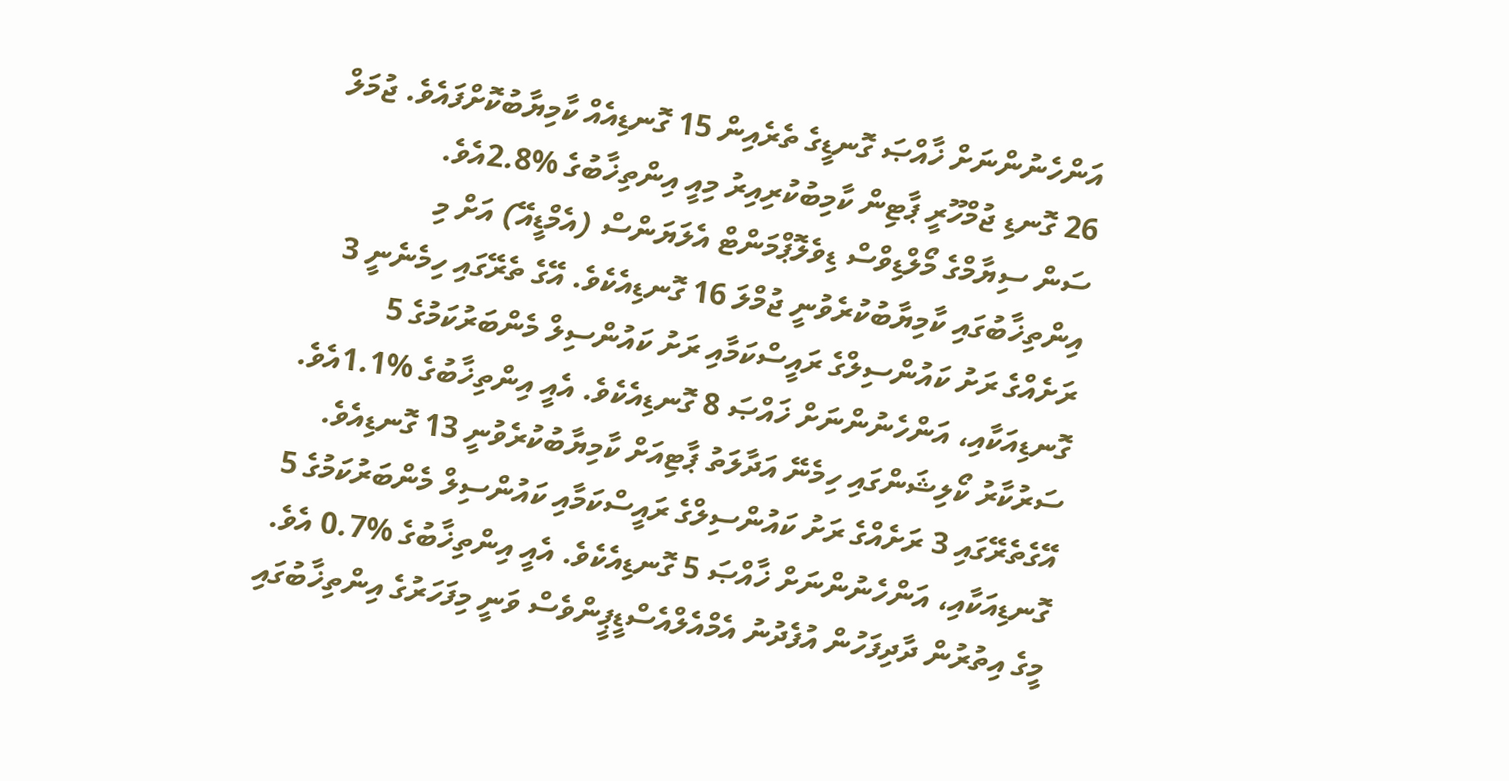އަންހެނުންނަށް ޚާއްޞަ ގޮނޑީގެ ތެރެއިން 15 ގޮނޑިއެއް ކާމިޔާބުކޮށްފައެވެ. ޖުމަލް 26 ގޮނޑި ޖުމްހޫރީ ޕާޓިން ކާމިބުކުރިއިރު މިއީ އިންތިޚާބުގެ %2.8އެވެ.
ސަން ސިޔާމްގެ މޯލްޑިވްސް ޑިވެލޮޕްމަންޓް އެލަޔަންސް (އެމްޑީއޭ) އަށް މި އިންތިޚާބުގައި ކާމިޔާބުކުރެވުނީ ޖުމްލަ 16 ގޮނޑިއެކެވެ. އޭގެ ތެރޭގައި ހިމެނެނީ 3 ރަށެއްގެ ރަށު ކައުންސިލްގެ ރައީސްކަމާއި ރަށު ކައުންސިލް މެންބަރުކަމުގެ 5 ގޮނޑިއަކާއި، އަންހެނުންނަށް ޚައްޞަ 8 ގޮނޑިއެކެވެ. އެއީ އިންތިޚާބުގެ %1.1އެވެ.
ސަރުކާރު ކޯލިޝަންގައި ހިމެނޭ އަދާލަތު ޕާޓިއަށް ކާމިޔާބުކުރެވުނީ 13 ގޮނޑިއެވެ. އޭގެތެރޭގައި 3 ރަށެއްގެ ރަށު ކައުންސިލްގެ ރައީސްކަމާއި ކައުންސިލް މެންބަރުކަމުގެ 5 ގޮނޑިއަކާއި، އަންހެނުންނަށް ޚާއްޞަ 5 ގޮނޑިއެކެވެ. އެއީ އިންތިޚާބުގެ %0.7 އެވެ.
މީގެ އިތުރުން ދާދިފަހުން އުފެދުނު އެމްއެލްއެސްޑީޕީންވެސް ވަނީ މިފަހަރުގެ އިންތިޚާބުގައި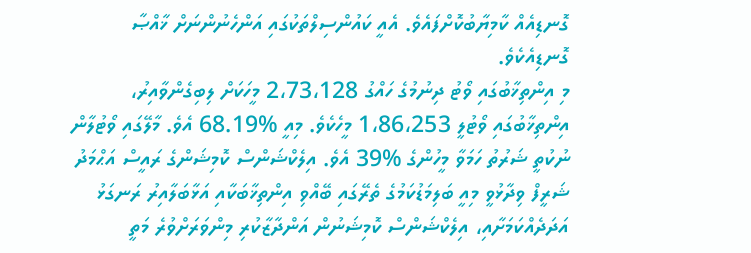ގޮނޑިއެއް ކާމިޔާބުކޮށްފައެވެ. އެއީ ކައުންސިލްތަކުގައި އަންހެނުންނަށް ޚާއްޞާ ގޮނޑިއެކެވެ.
މި އިންތިޚާބުގައި ވޯޓު ދިނުމުގެ ހައްގު 2،73،128 މީހަކަށް ލިބިގެންވާއިރު، އިންތިޚާބުގައި ވޯޓުލީ 1،86،253 މީހެކެވެ. މިއީ %68.19 އެވެ. މާލޭގައި ވޯޓުލާން ނުކުތީ ޝަރުތު ހަމަވާ މީހުންގެ %39 އެވެ. އިލެކްޝަންސް ކޮމިޝަންގެ ރައީސް އަޙްމަދު ޝަރީފް ވިދާޅުވީ މިއީ ބަލިމަޑުކަމުގެ ތެރޭގައި ބޭއްވި އިންތިޚާބަކާއި އަޅާބަލާއިރު ރަނގަޅު އަދަދެއްކަމަށާއި، އިލެކްޝަންސް ކޮމިޝަނުން އަންދާޒާކުރި މިންވަރަށްވުރެ މަތީ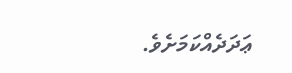ޢަދަދެއްކަމަށެވެ.